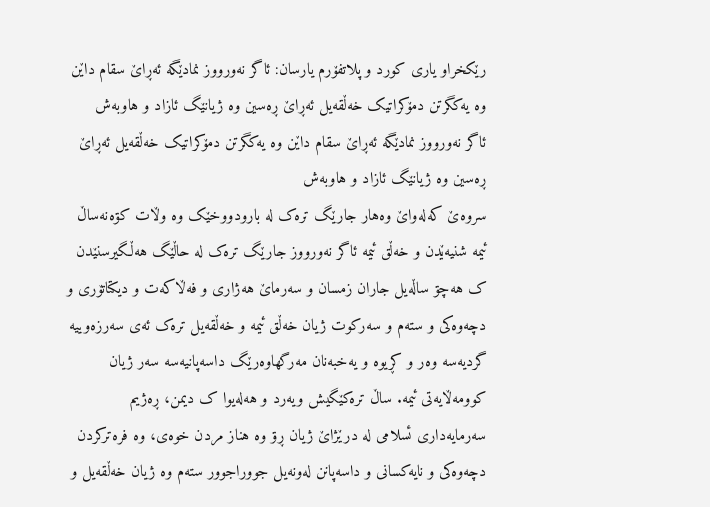رێکخراو یاری کورد و پلاتفۆرم یارسان: ئاگر نەورووز نمادێگە ئەڕاێ سقام داێن وە یەکگرتن دمۆکراتیک خەڵقەیل ئەڕاێ ڕەسین وە ژیانێگ ئازاد و هاوبەش
ئاگر نەورووز نمادێگە ئەڕاێ سقام داێن وە یەکگرتن دمۆکراتیک خەڵقەیل ئەڕاێ ڕەسین وە ژیانێگ ئازاد و هاوبەش
سروەێ کەلەواێ وەهار جارێگ ترەک لە بارودووخێک وە وڵات کۊەنەساڵ ئیمە شنیەێدن و خەڵق ئیمە ئاگر نەورووز جارێگ ترەک لە حاڵێگ هەڵگیرسنێدن ک هەچۊ ساڵەیل جاران زمسان و سەرماێ هەژاری و فەڵاکەت و دیکتاتۆری و دچەوەکی و ستەم و سەرکوت ژیان خەڵق ئیمە و خەڵقەیل ترەک ئەی سەرزەوییە گردیەسە وەر و کڕیوە و یەخبەنان مەرگهاوەرێگ داسەپانیەسە سەر ژیان کوومەڵایەتی ئیمە. ساڵ ترەکێگیش ویەرد و هەلەیوا ک دیمن، ڕەژیم سەرمایەداری ئسلامی لە درێژاێ ژیان ڕۊ وە هناز مردن خوەی، وە فرەترکردن دچەوەکی و نایەکسانی و داسەپانن لەونەیل جووراجوور ستەم وە ژیان خەڵقەیل و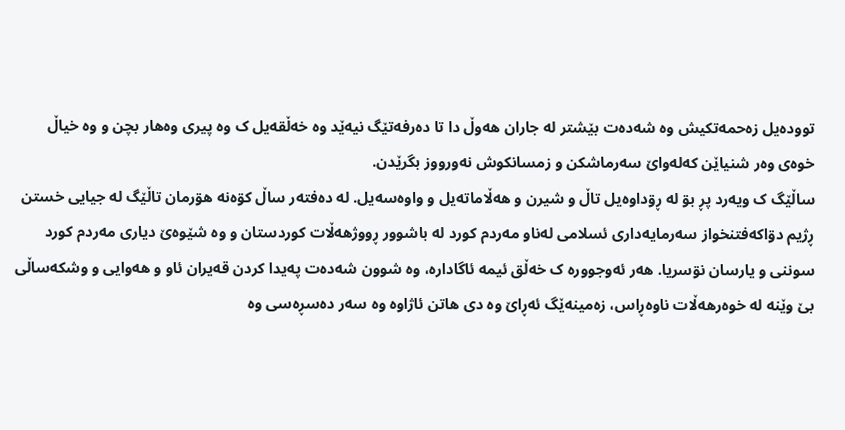توودەیل زەحمەتکیش وە شەدەت بێشتر لە جاران هەوڵ دا تا دەرفەتێگ نیەێد وە خەڵقەیل ک وە پیری وەهار بچن و وە خیاڵ خوەی وەر شنیاێن کەلەواێ سەرماشکن و زمسانکوش نەورووز بگرێدن.
ساڵێگ ک ویەرد پڕ بۊ لە ڕۊداوەیل تاڵ و شیرن و هەڵاماتەیل و واوەسەیل. لە دەفتەر ساڵ کۊەنە هۊرمان تاڵێگ لە جیایی خستن ڕژیم دۊاکەفتنخواز سەرمایەداری ئسلامی لەناو مەردم کورد لە باشوور ڕووژهەڵات کوردستان و وە شێوەێ دیاری مەردم کورد سوننی و یارسان نۊسریا. هەر ئەوجوورە ک خەڵق ئیمە ئاگادارە، وە شوون شەدەت پەیدا کردن قەیران ئاو و هەوایی و وشکەساڵی بێ وێنە لە خوەرهەڵات ناوەڕاس، زەمینەێگ ئەڕاێ وە دی هاتن ئاژاوە وە سەر دەسڕەسی وە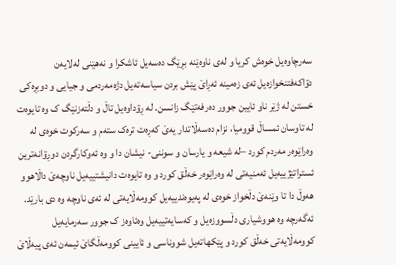سەرچاوەیل خوەش کریا و لەی ناوەێنە بڕێگ دەسەیل ئاشکرا و نەهێنی لەلایەن دۊاکەفتنخوازەیل ئەی زەمینە ئەڕاێ پێش بردن سیاسەتەیل دژەمەردمی و جیایی و دوبڕەکی خستن لە ژێر ناو ئایین جوور دەرفەتێگ زانسن. لە ڕۊداوەیل تاڵ و دڵتەزنێگ ک وە تایوەت لە تاوسان ئمساڵ قوومیا، نزام دەسەڵاتدار یەێ کەڕەت ترەک ستەم و سەرکوت خوەی لە وەراێوەر مەردم کورد –لە شیعە و یارسان و سوننی- نیشان دا و وە ئەوکارگردن دوڕۊانەترین ئستراتێژییەیل ئەمنیەتی لە وەراێوەر خەڵق کورد و وە تایوەت دانیشتییەیل ناوچەێ داڵاهوو هەوڵ دا تا وێنەێ دڵخواز خوەی لە پەیوەندییەیل کوومەڵایەتی لە ئەی ناوچە وە دی بارێد. ئەگەرچە وە هووشیاری دڵسووزەیل و کەسایەتییەیل وەئاوەز ک جوور سەرمایەیل کوومەڵایەتی خەڵق کورد و پێکهاتەیل شووناسی و ئایینی کوومەڵگاێ ئیمەن ئەی پیەڵاێ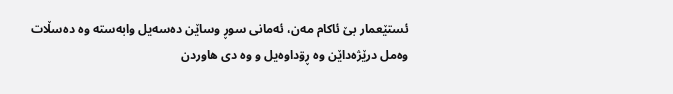ئستێعمار بێ ئاکام مەن، ئەمانی سوڕ وساێن دەسەیل وابەستە وە دەسڵات وەمل درێژەداێن وە ڕۊداوەیل و وە دی هاوردن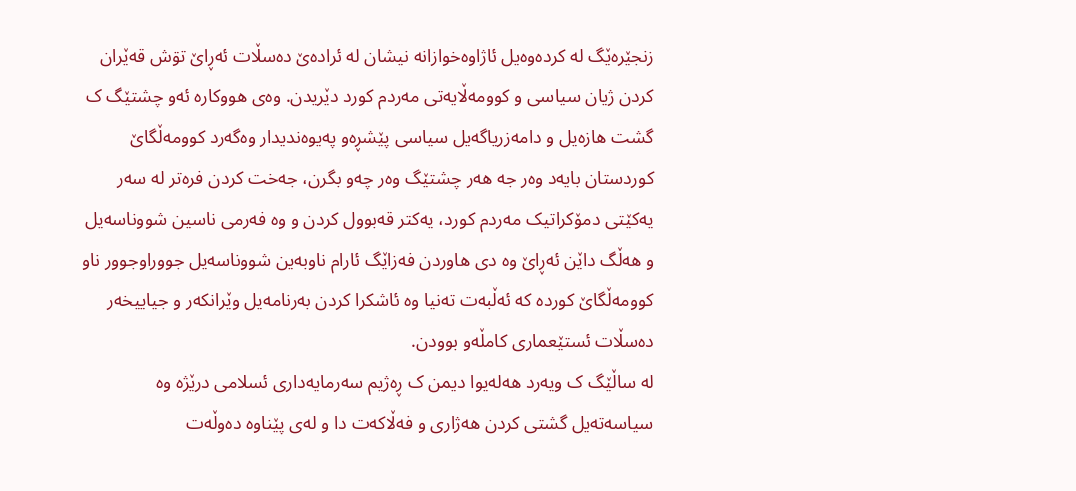زنجێرەێگ لە کردەوەیل ئاژاوەخوازانە نیشان لە ئرادەێ دەسڵات ئەڕاێ تۊش قەێران کردن ژیان سیاسی و کوومەڵایەتی مەردم کورد دێریدن. وەی هووکارە ئەو چشتێگ ک گشت هازەیل و دامەزریاگەیل سیاسی پێشڕەو پەیوەندیدار وەگەرد کوومەڵگاێ کوردستان بایەد وەر جە هەر چشتێگ وەر چەو بگرن، جەخت کردن فرەتر لە سەر یەکێتی دمۆکراتیک مەردم کورد، یەکتر قەبوول کردن و وە فەرمی ناسین شووناسەیل و هەڵگ داێن ئەڕاێ وە دی هاوردن فەزاێگ ئارام ناوبەین شووناسەیل جووراوجوور ناو کوومەڵگاێ کوردە کە ئەڵبەت تەنیا وە ئاشکرا کردن بەرنامەیل وێرانکەر و جیاییخەر دەسڵات ئستێعماری کامڵەو بوودن.
لە ساڵێگ ک ویەرد هەلەیوا دیمن ک ڕەژیم سەرمایەداری ئسلامی درێژە وە سیاسەتەیل گشتی کردن هەژاری و فەڵاکەت دا و لەی پێناوە دەوڵەت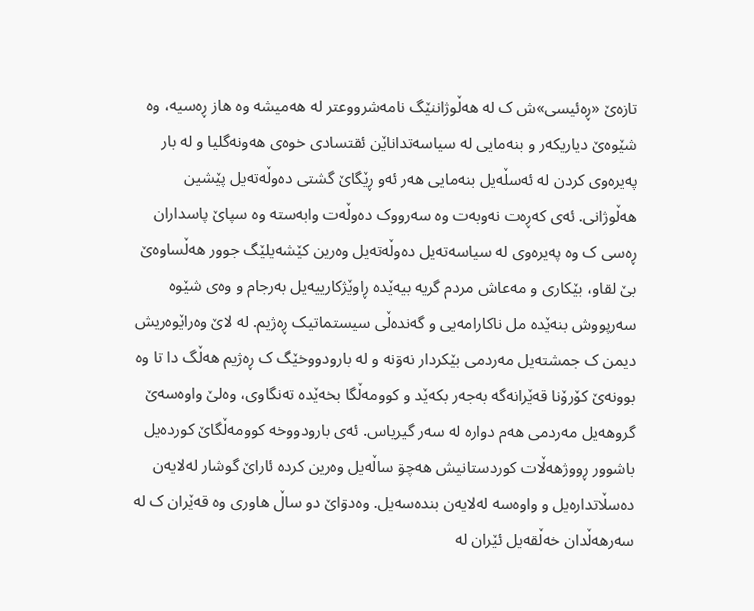تازەێ «ڕەئیسی»ش ک لە هەڵوژاننێگ نامەشرووعتر لە هەمیشە وە هاز ڕەسیە، وە شێوەێ دیاریکەر و بنەمایی لە سیاسەتداناێن ئقتسادی خوەی هەونەگلیا و لە بار پەیرەوی کردن لە ئەسڵەیل بنەمایی هەر ئەو ڕێگاێ گشتی دەوڵەتەیل پێشین هەڵوژانی. ئەی کەڕەت نەوبەت وە سەرووک دەوڵەت وابەستە وە سپاێ پاسداران ڕەسی ک وە پەیرەوی لە سیاسەتەیل دەوڵەتەیل وەرین کێشەیلێگ جوور هەڵساوەێ بێ لقاو، بێکاری و مەعاش مردم گریە بیەێدە ڕاوێژکارییەیل بەرجام و وەی شێوە سەرپووش بنەێدە مل ناکارامەیی و گەندەڵی سیستماتیک ڕەژیم. لە لاێ وەراێوەریش دیمن ک جمشتەیل مەردمی بێکردار نەۊنە و لە بارودووخێگ ک ڕەژیم هەڵگ دا تا وە بوونەێ کۆرۆنا قەێرانەگە بەجەر بکەێد و کوومەڵگا بخەێدە تەنگاوی، وەلێ واوەسەێ گروهەیل مەردمی هەم دوارە لە سەر گیریاس. ئەی بارودووخە کوومەڵگاێ کوردەیل باشوور ڕووژهەڵات کوردستانیش هەچۊ ساڵەیل وەرین کردە ئاراێ گوشار لەلایەن دەسڵاتدارەیل و واوەسە لەلایەن بندەسەیل. وەدۊاێ دو ساڵ هاوری وە قەێران ک لە سەرهەڵدان خەڵقەیل ئێران لە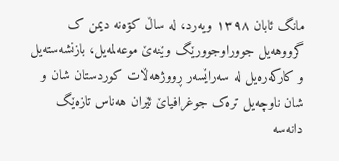مانگ ئابان ١٣٩٨ ویەرد، لە ساڵ کۊەنە دیمن ک گرووهەیل جووراوجوورێگ وێنەێ موعەلمەیل، بازنشەستەیل و کارکەرەیل لە سەراێسەر ڕووژهەڵات کوردستان شان و شان ناوچەیل ترەک جوغرافیاێ ئێران هەناس تازەێگ دانەسە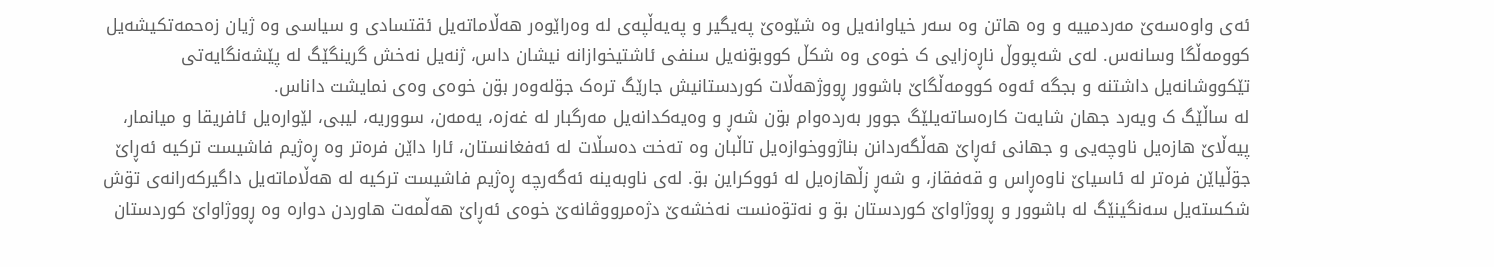ئەی واوەسەێ مەردمییە و وە هاتن وە سەر خیاوانەیل وە شێوەێ پەیگیر و پەیەڵپەی لە وەراێوەر هەڵاماتەیل ئقتسادی و سیاسی وە ژیان زەحمەتکیشەیل کوومەڵگا وسانەس. لەی شەپووڵ ناڕەزایی ک خوەی وە شکڵ کووبۊنەیل سنفی ئاشتیخوازانە نیشان داس، ژنەیل نەخش گرینگێگ لە پێشەنگایەتی تێکووشانەیل داشتنە و بجگە ئەوە کوومەڵگاێ باشوور ڕووژهەڵات کوردستانیش جارێگ ترەک جۊلەوەر بۊن خوەی وەی نمایشت داناس.
لە ساڵێگ ک ویەرد جهان شایەت کارەساتەیلێگ جوور بەردەوام بۊن شەڕ و وەیەکدانەیل مەرگبار لە غەزە، یەمەن، سووریە، لیبی، لێوارەیل ئافریقا و میانمار، پیەڵاێ هازەیل ناوچەیی و جهانی ئەڕاێ هەڵگەردانن بناژووخوازەیل تاڵبان وە تەخت دەسڵات لە ئەفغانستان، ئارا داێن فرەتر وە ڕەژیم فاشیست ترکیە ئەڕاێ جۊڵیاێن فرەتر لە ئاسیاێ ناوەڕاس و قەفقاز، و شەڕ زڵهازەیل لە ئووکراین بۊ. لەی ناوبەینە ئەگەرچە ڕەژیم فاشیست ترکیە لە هەڵاماتەیل داگیرکەرانەی تۊش شکستەیل سەنگینێگ لە باشوور و ڕووژاواێ کوردستان بۊ و نەتۊەنست نەخشەێ دژەمرووڤانەێ خوەی ئەڕاێ هەڵمەت هاوردن دوارە وە ڕووژاواێ کوردستان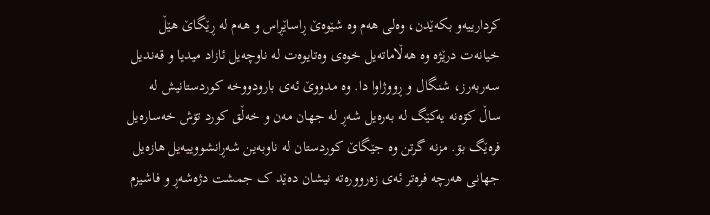کردارییەو بکەێدن، وەلی هەم وە شێوەێ ڕاساێڕاس و هەم لە ڕێگاێ هێڵ خیانەت درێژە وە هەڵاماتەیل خوەی وەتایوەت لە ناوچەیل ئازاد میدیا و قەندیل سەربەرز، شنگال و ڕووژاوا دا. وە مدووێ ئەی بارودووخە کوردستانیش لە ساڵ کۊەنە یەکێگ لە بەرەیل شەڕ لە جهان مەن و خەڵق کورد تۊش خەسارەیل فرەێگ بۊ. مزنە گرتن وە جێگاێ کوردستان لە ناوبەین شەڕانشووییەیل هازەیل جهانی هەرچە فرەتر ئەی زەروورەتە نیشان دەێد ک جمشت دژەشەڕ و فاشیزم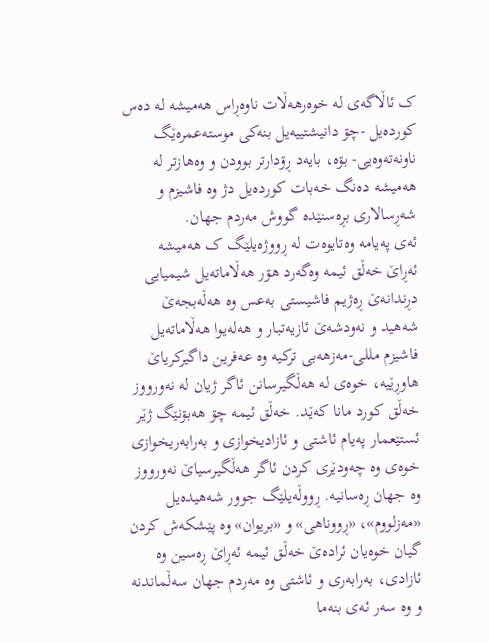ک ئاڵاگەی لە خوەرهەڵات ناوەڕاس هەمیشە لە دەس کوردەیل -چۊ دانیشتییەیل بنەکی موستەعمرەێگ ناونەتەوەیی- بۊە، بایەد ڕۊدارتر بوودن و وەهازتر لە هەمیشە دەنگ خەبات کوردەیل دژ وە فاشیزم و شەڕسالاری بڕەسنێدە گووش مەردم جهان.
ئەی پەیامە وەتایوەت لە ڕووژەیلێگ ک هەمیشە ئەڕاێ خەڵق ئیمە وەگەرد هۊر هەڵاماتەیل شیمیایی دڕندانەێ ڕەژیم فاشیستی بەعس وە هەڵەبجەێ شەهید و نەودشەێ ئازیەتبار و هەلەیوا هەڵاماتەیل فاشیزم مللی-مەزهەبی ترکیە وە عەفرین داگیرکریاێ هاوڕێیە، خوەی لە هەڵگیرسانن ئاگر ژیان لە نەورووز خەڵق کورد مانا کەێد. خەڵق ئیمە چۊ هەبۊنێگ ژێر ئستێعمار پەیام ئاشتی و ئازادیخوازی و بەرابەریخوازی خوەی وە چەودێری کردن ئاگر هەڵگیرسیاێ نەورووز وە جهان ڕەسانیە. ڕووڵەیلێگ جوور شەهیدەیل «مەزلووم»، «ڕووناهی» و «بریوان» وە پێشکەش کردن گیان خوەیان ئرادەێ خەڵق ئیمە ئەڕاێ ڕەسین وە ئازادی، بەرابەری و ئاشتی وە مەردم جهان سەڵماندنە و وە سەر ئەی بنەما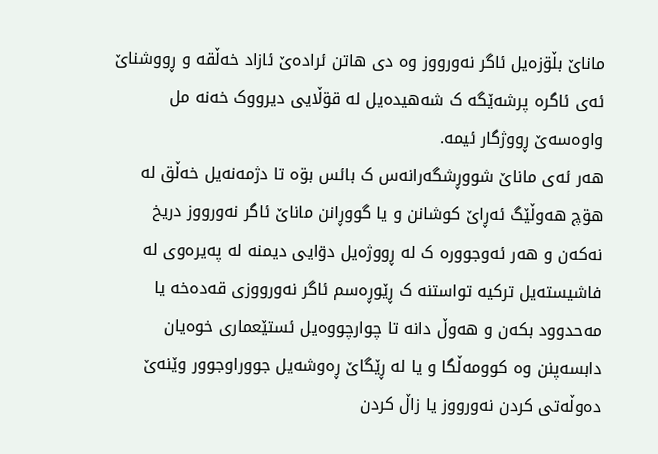ماناێ بڵۊزەیل ئاگر نەورووز وە دی هاتن ئرادەێ ئازاد خەڵقە و ڕووشناێ ئەی ئاگرە پرشەێگە ک شەهیدەیل لە قۊڵایی دیرووک خەنە مل واوەسەێ ڕووژگار ئیمە.
هەر ئەی ماناێ شووڕشگەرانەس ک بائس بۊە تا دژمەنەیل خەڵق لە هۊچ هەوڵێگ ئەڕاێ کوشانن و یا گووڕانن ماناێ ئاگر نەورووز دریخ نەکەن و هەر ئەوجوورە ک لە ڕووژەیل دۊایی دیمنە لە پەیرەوی لە فاشیستەیل ترکیە تواستنە ک ڕێوڕەسم ئاگر نەورووزی قەدەخە یا مەحدوود بکەن و هەوڵ دانە تا چوارچووەیل ئستێعماری خوەیان دابسەپنن وە کوومەڵگا و یا لە ڕێگاێ ڕەوشەیل جووراوجوور وێنەێ دەوڵەتی کردن نەورووز یا زاڵ کردن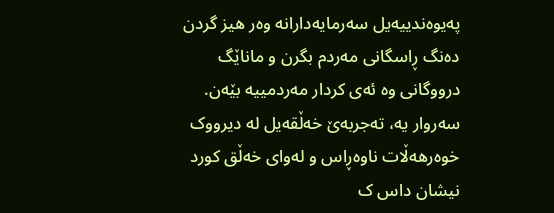پەیوەندییەیل سەرمایەدارانە وەر هیز گردن دەنگ ڕاسگانی مەردم بگرن و ماناێگ درووگانی وە ئەی کردار مەردمییە بێەن. سەروار یە، تەجربەێ خەڵقەیل لە دیرووک خوەرهەڵات ناوەڕاس و لەوای خەڵق کورد نیشان داس ک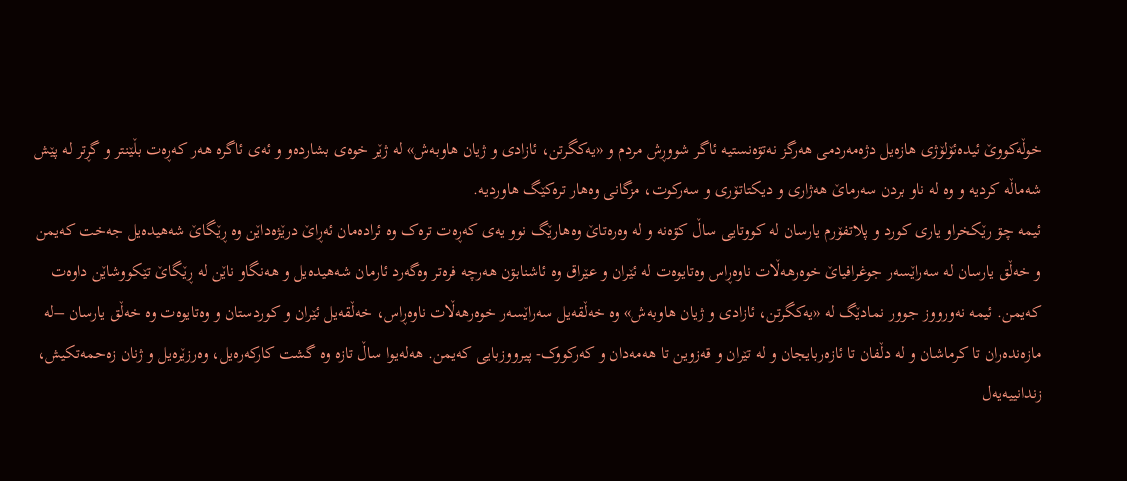خوڵەکووێ ئیدەئۆلۆژی هازەیل دژەمەردمی هەرگز نەتۊەنستیە ئاگر شووڕش مردم و «یەکگرتن، ئازادی و ژیان هاوبەش» لە ژێر خوەی بشاردەو و ئەی ئاگرە هەر کەڕەت بڵێنتر و گڕتر لە پێش شەماڵە کردیە و وە لە ناو بردن سەرماێ هەژاری و دیکتاتۆری و سەرکوت، مزگانی وەهار ترەکێگ هاوردیە.
ئیمە چۊ رێکخراو یاری کورد و پلاتفۆرم یارسان لە کووتایی ساڵ کۊەنە و لە وەرەتاێ وەهارێگ نوو یەی کەڕەت ترەک وە ئرادەمان ئەڕاێ درێژەداێن وە ڕێگاێ شەهیدەیل جەخت کەیمن و خەڵق یارسان لە سەراێسەر جوغرافیاێ خوەرهەڵات ناوەڕاس وەتایوەت لە ئێران و عێراق وە ئاشنابۊن هەرچە فرەتر وەگەرد ئارمان شەهیدەیل و هەنگاو ناێن لە ڕێگاێ تێکووشاێن داوەت کەیمن. ئیمە نەورووز جوور نمادێگ لە «یەکگرتن، ئازادی و ژیان هاوبەش» وە خەڵقەیل سەراێسەر خوەرهەڵات ناوەڕاس، خەڵقەیل ئێران و کوردستان و وەتایوەت وە خەڵق یارسان –لە مازەندەران تا کرماشان و لە دڵفان تا ئازەربایجان و لە تێران و قەزوین تا هەمەدان و کەرکووک- پیرووزبایی کەیمن. هەلەیوا ساڵ تازە وە گشت کارکەرەیل، وەرزێرەیل و ژنان زەحمەتکیش، زندانییەیەل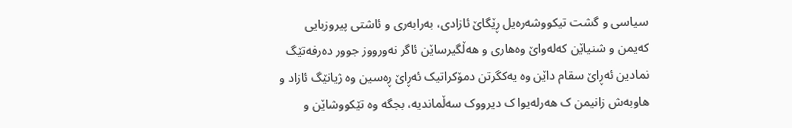سیاسی و گشت تیکووشەرەیل ڕێگاێ ئازادی، بەرابەری و ئاشتی پیروزبایی کەیمن و شنیاێن کەلەواێ وەهاری و هەڵگیرساێن ئاگر نەورووز جوور دەرفەتێگ نمادین ئەڕاێ سقام داێن وە یەکگرتن دمۆکراتیک ئەڕاێ ڕەسین وە ژیانێگ ئازاد و هاوبەش زانیمن ک هەرلەیوا ک دیرووک سەڵماندیە، بجگە وە تێکووشاێن و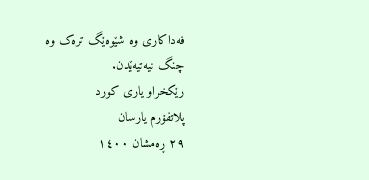فەداکاری وە شێوەێگ ترەک وە چنگ نیەتیەێدن.
رێکخراو یاری کورد
پلاتفۆرم یارسان
٢٩ ڕەمشان ١٤٠٠